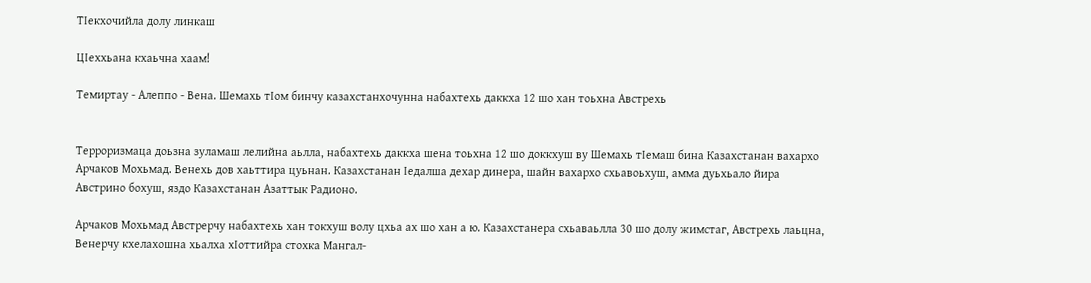ТIекхочийла долу линкаш

ЦIеххьана кхаьчна хаам!

Темиртау - Алеппо - Вена. Шемахь тIом бинчу казахстанхочунна набахтехь даккха 12 шо хан тоьхна Австрехь


Терроризмаца доьзна зуламаш лелийна аьлла, набахтехь даккха шена тоьхна 12 шо доккхуш ву Шемахь тIемаш бина Казахстанан вахархо Арчаков Мохьмад. Венехь дов хаьттира цуьнан. Казахстанан Iедалша дехар динера, шайн вахархо схьавоьхуш, амма дуьхьало йира Австрино бохуш, яздо Казахстанан Азаттык Радионо.

Арчаков Мохьмад Австрерчу набахтехь хан токхуш волу цхьа ах шо хан а ю. Казахстанера схьаваьлла 30 шо долу жимстаг, Австрехь лаьцна, Венерчу кхелахошна хьалха хIоттийра стохка Мангал-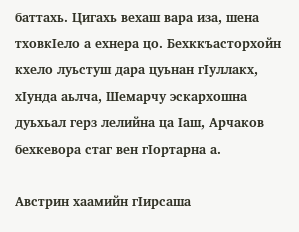баттахь. Цигахь вехаш вара иза, шена тховкIело а ехнера цо. Бехккъасторхойн кхело луьстуш дара цуьнан гIуллакх, хIунда аьлча, Шемарчу эскархошна дуьхьал герз лелийна ца Iаш, Арчаков бехкевора стаг вен гIортарна а.

Австрин хаамийн гIирсаша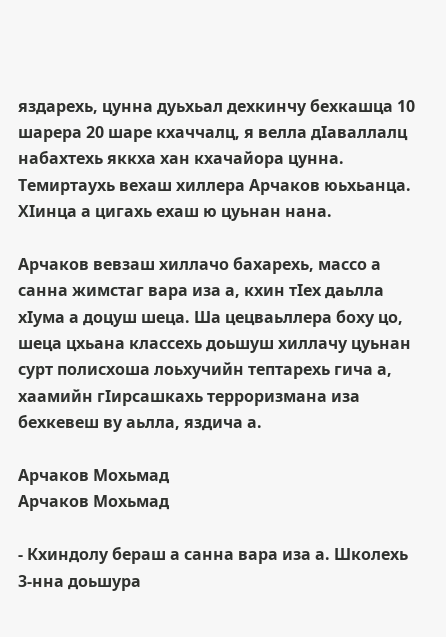яздарехь, цунна дуьхьал дехкинчу бехкашца 10 шарера 20 шаре кхаччалц, я велла дIаваллалц набахтехь яккха хан кхачайора цунна. Темиртаухь вехаш хиллера Арчаков юьхьанца. ХIинца а цигахь ехаш ю цуьнан нана.

Арчаков вевзаш хиллачо бахарехь, массо а санна жимстаг вара иза а, кхин тIех даьлла хIума а доцуш шеца. Ша цецваьллера боху цо, шеца цхьана классехь доьшуш хиллачу цуьнан сурт полисхоша лоьхучийн тептарехь гича а, хаамийн гIирсашкахь терроризмана иза бехкевеш ву аьлла, яздича а.

Арчаков Мохьмад
Арчаков Мохьмад

- Кхиндолу бераш а санна вара иза а. Школехь 3-нна доьшура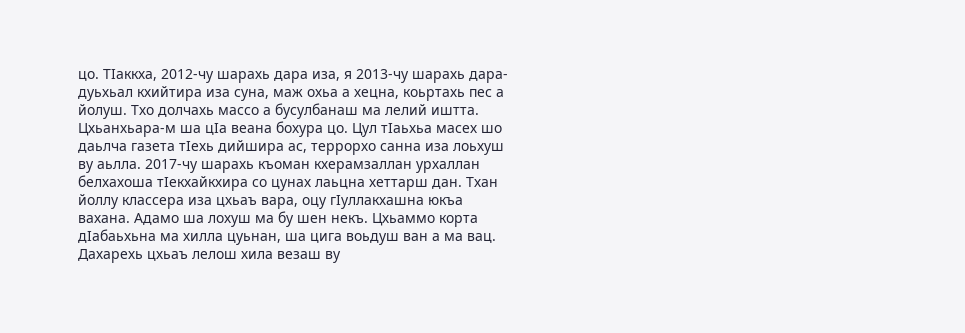цо. ТIаккха, 2012-чу шарахь дара иза, я 2013-чу шарахь дара- дуьхьал кхийтира иза суна, маж охьа а хецна, коьртахь пес а йолуш. Тхо долчахь массо а бусулбанаш ма лелий иштта. Цхьанхьара-м ша цIа веана бохура цо. Цул тIаьхьа масех шо даьлча газета тIехь дийшира ас, террорхо санна иза лоьхуш ву аьлла. 2017-чу шарахь къоман кхерамзаллан урхаллан белхахоша тIекхайкхира со цунах лаьцна хеттарш дан. Тхан йоллу классера иза цхьаъ вара, оцу гIуллакхашна юкъа вахана. Адамо ша лохуш ма бу шен некъ. Цхьаммо корта дIабаьхьна ма хилла цуьнан, ша цига воьдуш ван а ма вац. Дахарехь цхьаъ лелош хила везаш ву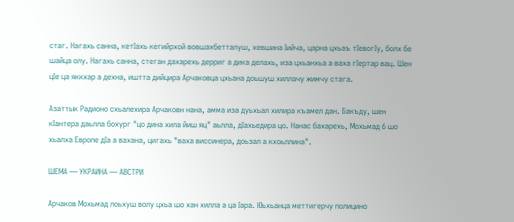стаг. Нагахь санна, кетIахь кегийрхой вовшахбетталуш, хевшина Iийча, царна цхьаъ тIевогIу, болх бе шайца олу. Нагахь санна, стеган дахарехь дерриг а дика делахь, иза цхьанхьа а ваха гIертар вац. Шен цIе ца яккхар а дехна, иштта дийцира Арчаковца цхьана доьшуш хиллачу жимчу стага.

Азаттык Радионо схьалехира Арчаковн нана, амма иза дуьхьал хилира къамел дан. Бакъду, шен кIантера даьлла бохург "цо дина хила йиш яц" аьлла, дIахьедира цо. Нанас бахарехь, Мохьмад 6 шо хьалха Европе дIа а вахана, цигахь "ваха виссинера, доьзал а кхоьллина".

ШЕМА — УКРАИНА — АВСТРИ

Арчаков Мохьмад лоьхуш волу цхьа шо хан хилла а ца Iара. Юьхьанца меттигерчу полицино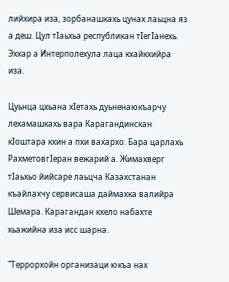лийхира иза, зорбанашкахь цунах лаьцна яз а деш. Цул тIаьхьа республикан тIегIанехь. Эххар а Интерполехула лаца кхайкхийра иза.

Цуьнца цхьана хIетахь дуьненаюкъарчу лехамашкахь вара Карагандинскан кIоштара кхин а пхи вахархо. Бара царлахь РахметовгIеран вежарий а. Жимахверг тIаьхьо йийсаре лаьцча Казахстанан къайлахчу сервисаша даймахка валийра Шемара. Карагандан кхело набахте хьажийна иза исс шарна.

"Террорхойн организаци юкъа нах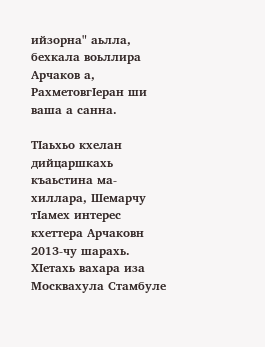ийзорна" аьлла, бехкала воьллира Арчаков а, РахметовгIеран ши ваша а санна.

ТIаьхьо кхелан дийцаршкахь къаьстина ма-хиллара, Шемарчу тIамех интерес кхеттера Арчаковн 2013-чу шарахь. ХIетахь вахара иза Москвахула Стамбуле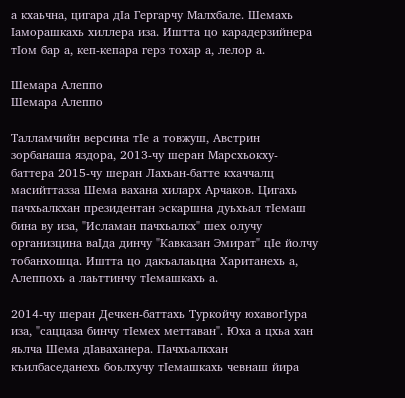а кхаьчна, цигара дIа Гергарчу Малхбале. Шемахь Iаморашкахь хиллера иза. Иштта цо карадерзийнера тIом бар а, кеп-кепара герз тохар а, лелор а.

Шемара Алеппо
Шемара Алеппо

Талламчийн версина тIе а товжуш, Австрин зорбанаша яздора, 2013-чу шеран Марсхьокху-баттера 2015-чу шеран Лахьан-батте кхаччалц масийттазза Шема вахана хиларх Арчаков. Цигахь пачхьалкхан президентан эскаршна дуьхьал тIемаш бина ву иза, "Исламан пачхьалкх" шех олучу организцина ваIда динчу "Кавказан Эмират" цIе йолчу тобанхошца. Иштта цо дакъалаьцна Хаританехь а, Алеппохь а лаьттинчу тIемашкахь а.

2014-чу шеран Дечкен-баттахь Туркойчу юхавогIура иза, "саццаза бинчу тIемех меттаван". Юха а цхьа хан яьлча Шема дIаваханера. Пачхьалкхан къилбаседанехь боьлхучу тIемашкахь чевнаш йира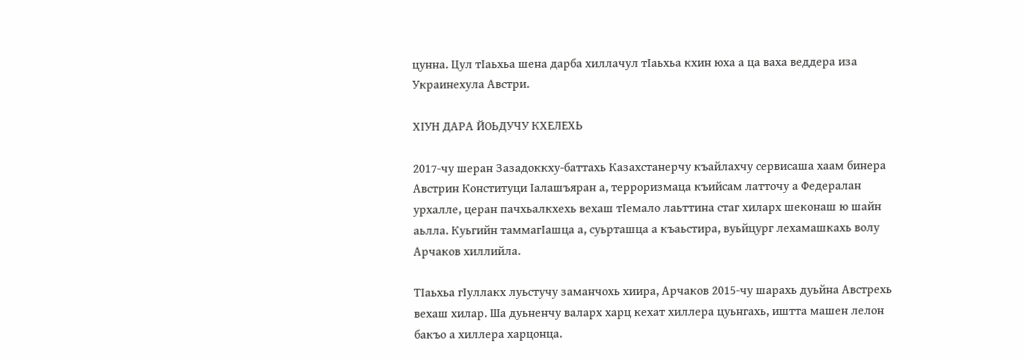цунна. Цул тIаьхьа шена дарба хиллачул тIаьхьа кхин юха а ца ваха веддера иза Украинехула Австри.

ХIУН ДАРА ЙОЬДУЧУ КХЕЛЕХЬ

2017-чу шеран Зазадоккху-баттахь Казахстанерчу къайлахчу сервисаша хаам бинера Австрин Конституци Iалашъяран а, терроризмаца къийсам латточу а Федералан урхалле, церан пачхьалкхехь вехаш тIемало лаьттина стаг хиларх шеконаш ю шайн аьлла. Куьгийн таммагIашца а, суьрташца а къаьстира, вуьйцург лехамашкахь волу Арчаков хиллийла.

ТIаьхьа гIуллакх луьстучу заманчохь хиира, Арчаков 2015-чу шарахь дуьйна Австрехь вехаш хилар. Ша дуьненчу валарх харц кехат хиллера цуьнгахь, иштта машен лелон бакъо а хиллера харцонца.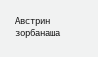Австрин зорбанаша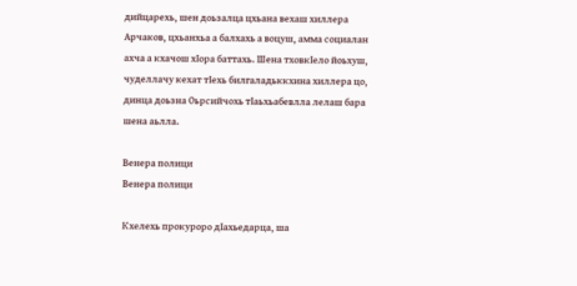дийцарехь, шен доьзалца цхьана вехаш хиллера Арчаков, цхьанхьа а балхахь а воцуш, амма социалан ахча а кхачош хIора баттахь. Шена тховкIело йоьхуш, чуделлачу кехат тIехь билгаладьккхина хиллера цо, динца доьзна Оьрсийчохь тIаьхьабевлла лелаш бара шена аьлла.

Венера полици
Венера полици

Кхелехь прокуроро дIахьедарца, ша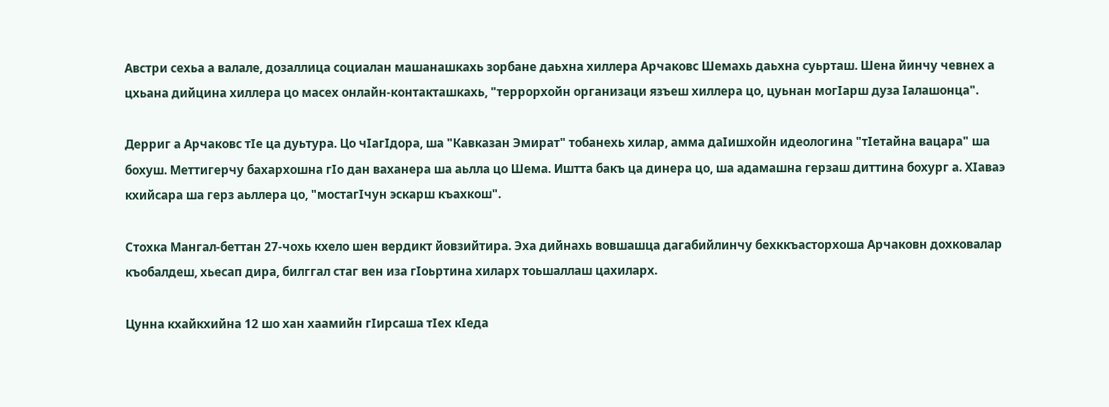Австри сехьа а валале, дозаллица социалан машанашкахь зорбане даьхна хиллера Арчаковс Шемахь даьхна суьрташ. Шена йинчу чевнех а цхьана дийцина хиллера цо масех онлайн-контакташкахь, "террорхойн организаци язъеш хиллера цо, цуьнан могIарш дуза Iалашонца".

Дерриг а Арчаковс тIе ца дуьтура. Цо чIагIдора, ша "Кавказан Эмират" тобанехь хилар, амма даIишхойн идеологина "тIетайна вацара" ша бохуш. Меттигерчу бахархошна гIо дан ваханера ша аьлла цо Шема. Иштта бакъ ца динера цо, ша адамашна герзаш диттина бохург а. ХIаваэ кхийсара ша герз аьллера цо, "мостагIчун эскарш къахкош".

Стохка Мангал-беттан 27-чохь кхело шен вердикт йовзийтира. Эха дийнахь вовшашца дагабийлинчу бехккъасторхоша Арчаковн дохковалар къобалдеш, хьесап дира, билггал стаг вен иза гIоьртина хиларх тоьшаллаш цахиларх.

Цунна кхайкхийна 12 шо хан хаамийн гIирсаша тIех кIеда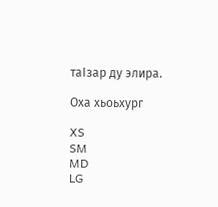таIзар ду элира.

Оха хьоьхург

XS
SM
MD
LG